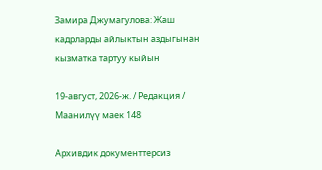Замира Джумагулова: Жаш кадрларды айлыктын аздыгынан кызматка тартуу кыйын

19-август, 2026-ж. / Редакция / Маанилүү маек 148

Архивдик документтерсиз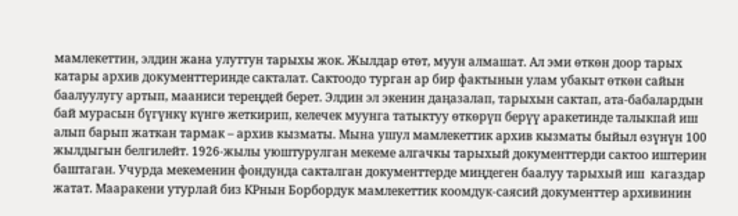мамлекеттин, элдин жана улуттун тарыхы жок. Жылдар өтөт, муун алмашат. Ал эми өткөн доор тарых катары архив документтеринде сакталат. Сактоодо турган ар бир фактынын улам убакыт өткөн сайын баалуулугу артып, мааниси тереңдей берет. Элдин эл экенин даңазалап, тарыхын сактап, ата-бабалардын бай мурасын бүгүнкү күнгө жеткирип, келечек муунга татыктуу өткөрүп берүү аракетинде талыкпай иш алып барып жаткан тармак – архив кызматы. Мына ушул мамлекеттик архив кызматы быйыл өзүнүн 100 жылдыгын белгилейт. 1926-жылы уюштурулган мекеме алгачкы тарыхый документтерди сактоо иштерин баштаган. Учурда мекеменин фондунда сакталган документтерде миңдеген баалуу тарыхый иш  кагаздар жатат. Мааракени утурлай биз КРнын Борбордук мамлекеттик коомдук-саясий документтер архивинин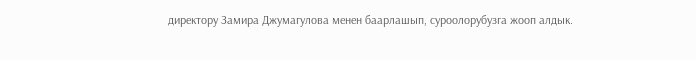директору Замира Джумагулова менен баарлашып, суроолорубузга жооп алдык.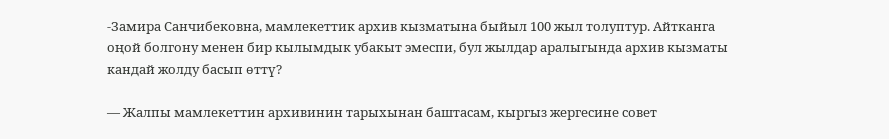-Замира Санчибековна, мамлекеттик архив кызматына быйыл 100 жыл толуптур. Айтканга оңой болгону менен бир кылымдык убакыт эмеспи, бул жылдар аралыгында архив кызматы кандай жолду басып өттү?

— Жалпы мамлекеттин архивинин тарыхынан баштасам, кыргыз жергесине совет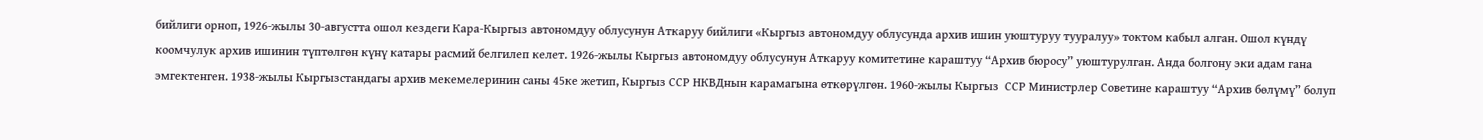бийлиги орноп, 1926-жылы 30-августта ошол кездеги Кара-Кыргыз автономдуу облусунун Аткаруу бийлиги «Кыргыз автономдуу облусунда архив ишин уюштуруу тууралуу» токтом кабыл алган. Ошол күндү коомчулук архив ишинин түптөлгөн күнү катары расмий белгилеп келет. 1926-жылы Кыргыз автономдуу облусунун Аткаруу комитетине караштуу “Архив бюросу” уюштурулган. Анда болгону эки адам гана эмгектенген. 1938-жылы Кыргызстандагы архив мекемелеринин саны 45ке жетип, Кыргыз ССР НКВДнын карамагына өткөрүлгөн. 1960-жылы Кыргыз  ССР Министрлер Советине караштуу “Архив бөлүмү” болуп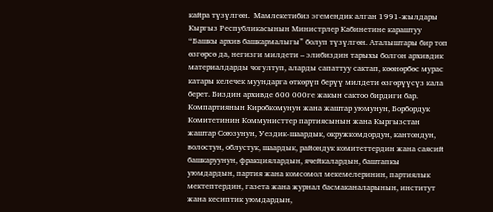кайра түзүлгөн.  Мамлекетибиз эгемендик алган 1991-жылдары Кыргыз Республикасынын Министрлер Кабинетине караштуу “Башкы архив башкармалыгы” болуп түзүлгөн. Аталыштары бир топ өзгөрсө да, негизги милдети – элибиздин тарыхы болгон архивдик материалдарды чогултуп, аларды сапаттуу сактап, көөнөрбөс мурас катары келечек муундарга өткөрүп берүү милдети өзгөрүүсүз кала берет. Биздин архивде 600 000ге жакын сактоо бирдиги бар. Компартиянын Киробкомунун жана жаштар уюмунун, Борбордук Комитетинин Коммунисттер партиясынын жана Кыргызстан жаштар Союзунун, Уездик-шаардык, окружкомдордун, кантондун, волостун, облустук, шаардык, райондук комитеттердин жана саясий башкаруунун, фракциялардын, ячейкалардын, баштапкы уюмдардын, партия жана комсомол мекемелеринин, партиялык мектептердин, газета жана журнал басмаканаларынын, институт жана кесиптик уюмдардын,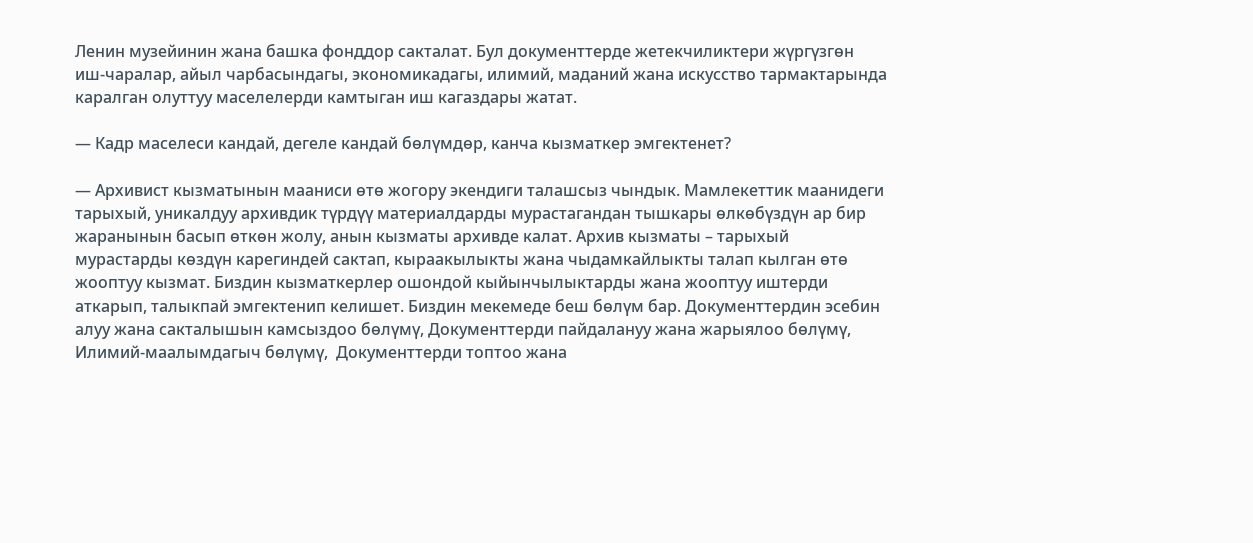Ленин музейинин жана башка фонддор сакталат. Бул документтерде жетекчиликтери жүргүзгөн иш-чаралар, айыл чарбасындагы, экономикадагы, илимий, маданий жана искусство тармактарында каралган олуттуу маселелерди камтыган иш кагаздары жатат.

— Кадр маселеси кандай, дегеле кандай бөлүмдөр, канча кызматкер эмгектенет?

— Архивист кызматынын мааниси өтө жогору экендиги талашсыз чындык. Мамлекеттик маанидеги тарыхый, уникалдуу архивдик түрдүү материалдарды мурастагандан тышкары өлкөбүздүн ар бир жаранынын басып өткөн жолу, анын кызматы архивде калат. Архив кызматы – тарыхый мурастарды көздүн карегиндей сактап, кыраакылыкты жана чыдамкайлыкты талап кылган өтө жооптуу кызмат. Биздин кызматкерлер ошондой кыйынчылыктарды жана жооптуу иштерди аткарып, талыкпай эмгектенип келишет. Биздин мекемеде беш бөлүм бар. Документтердин эсебин алуу жана сакталышын камсыздоо бөлүмү, Документтерди пайдалануу жана жарыялоо бөлүмү, Илимий-маалымдагыч бөлүмү,  Документтерди топтоо жана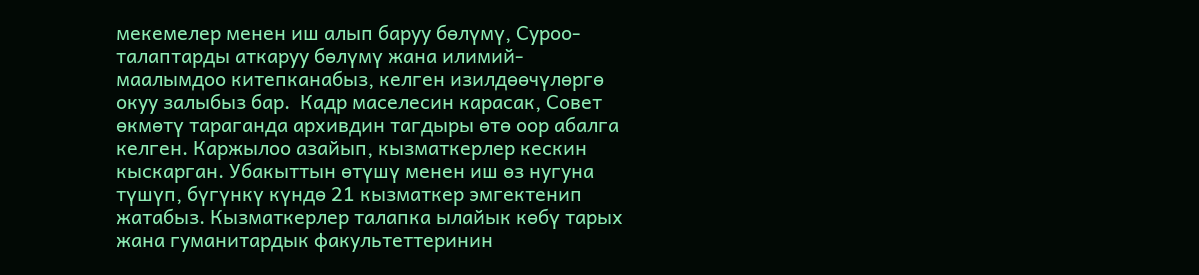мекемелер менен иш алып баруу бөлүмү, Суроо-талаптарды аткаруу бөлүмү жана илимий-маалымдоо китепканабыз, келген изилдөөчүлөргө окуу залыбыз бар.  Кадр маселесин карасак, Совет өкмөтү тараганда архивдин тагдыры өтө оор абалга келген. Каржылоо азайып, кызматкерлер кескин кыскарган. Убакыттын өтүшү менен иш өз нугуна түшүп, бүгүнкү күндө 21 кызматкер эмгектенип жатабыз. Кызматкерлер талапка ылайык көбү тарых жана гуманитардык факультеттеринин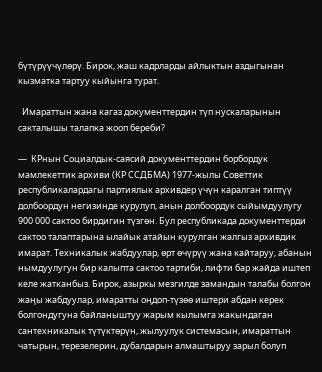бүтүрүүчүлөрү. Бирок, жаш кадрларды айлыктын аздыгынан кызматка тартуу кыйынга турат.

  Имараттын жана кагаз документтердин түп нускаларынын сакталышы талапка жооп береби?

—  КРнын Социалдык-саясий документтердин борбордук мамлекеттик архиви (КР ССДБМА) 1977-жылы Советтик республикалардагы партиялык архивдер үчүн каралган типтүү долбоордун негизинде курулуп, анын долбоордук сыйымдуулугу 900 000 сактоо бирдигин түзгөн. Бул республикада документтерди сактоо талаптарына ылайык атайын курулган жалгыз архивдик имарат. Техникалык жабдуулар, өрт өчүрүү жана кайтаруу, абанын нымдуулугун бир калыпта сактоо тартиби, лифти бар жайда иштеп келе жатканбыз. Бирок, азыркы мезгилде замандын талабы болгон жаӊы жабдуулар, имаратты оӊдоп-түзөө иштери абдан керек болгондугуна байланыштуу жарым кылымга жакындаган сантехникалык түтүктөрүн, жылуулук системасын, имараттын чатырын, терезелерин, дубалдарын алмаштыруу зарыл болуп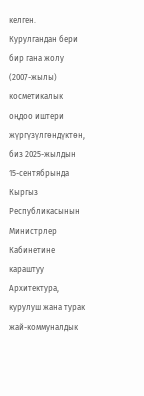келген. Курулгандан бери бир гана жолу (2007-жылы) косметикалык оңдоо иштери жүргүзүлгөндүктөн, биз 2025-жылдын 15-сентябрында Кыргыз Республикасынын Министрлер Кабинетине караштуу Архитектура, курулуш жана турак жай-коммуналдык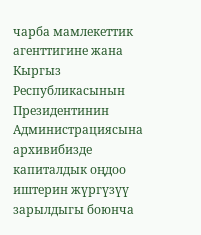чарба мамлекеттик агенттигине жана Кыргыз Республикасынын Президентинин Администрациясына архивибизде капиталдык оңдоо иштерин жүргүзүү зарылдыгы боюнча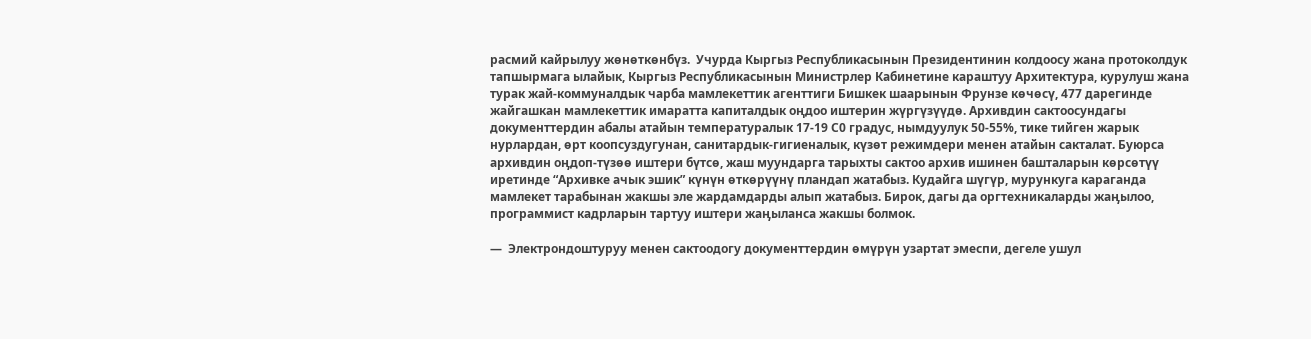расмий кайрылуу жөнөткөнбүз.  Учурда Кыргыз Республикасынын Президентинин колдоосу жана протоколдук тапшырмага ылайык, Кыргыз Республикасынын Министрлер Кабинетине караштуу Архитектура, курулуш жана турак жай-коммуналдык чарба мамлекеттик агенттиги Бишкек шаарынын Фрунзе көчөсү, 477 дарегинде жайгашкан мамлекеттик имаратта капиталдык оңдоо иштерин жүргүзүүдө. Архивдин сактоосундагы документтердин абалы атайын температуралык 17-19 С0 градус, нымдуулук 50-55%, тике тийген жарык нурлардан, өрт коопсуздугунан, санитардык-гигиеналык, күзөт режимдери менен атайын сакталат. Буюрса архивдин оӊдоп-түзөө иштери бүтсө, жаш муундарга тарыхты сактоо архив ишинен башталарын көрсөтүү иретинде “Архивке ачык эшик” күнүн өткөрүүнү пландап жатабыз. Кудайга шүгүр, мурункуга караганда мамлекет тарабынан жакшы эле жардамдарды алып жатабыз. Бирок, дагы да оргтехникаларды жаӊылоо, программист кадрларын тартуу иштери жаӊыланса жакшы болмок.

—  Электрондоштуруу менен сактоодогу документтердин өмүрүн узартат эмеспи, дегеле ушул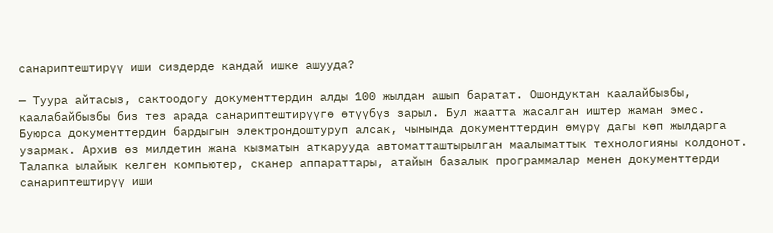санариптештирүү иши сиздерде кандай ишке ашууда?

— Туура айтасыз, сактоодогу документтердин алды 100 жылдан ашып баратат. Ошондуктан каалайбызбы, каалабайбызбы биз тез арада санариптештирүүгө өтүүбүз зарыл. Бул жаатта жасалган иштер жаман эмес.  Буюрса документтердин бардыгын электрондоштуруп алсак, чынында документтердин өмүрү дагы көп жылдарга узармак. Архив өз милдетин жана кызматын аткарууда автоматташтырылган маалыматтык технологияны колдонот. Талапка ылайык келген компьютер, сканер аппараттары, атайын базалык программалар менен документтерди санариптештирүү иши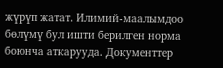жүрүп жатат. Илимий-маалымдоо бөлүмү бул ишти берилген норма боюнча аткарууда. Документтер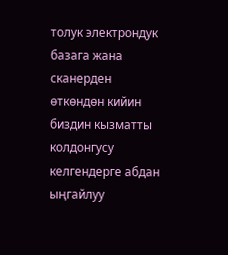толук электрондук базага жана сканерден өткөндөн кийин биздин кызматты колдонгусу келгендерге абдан ыңгайлуу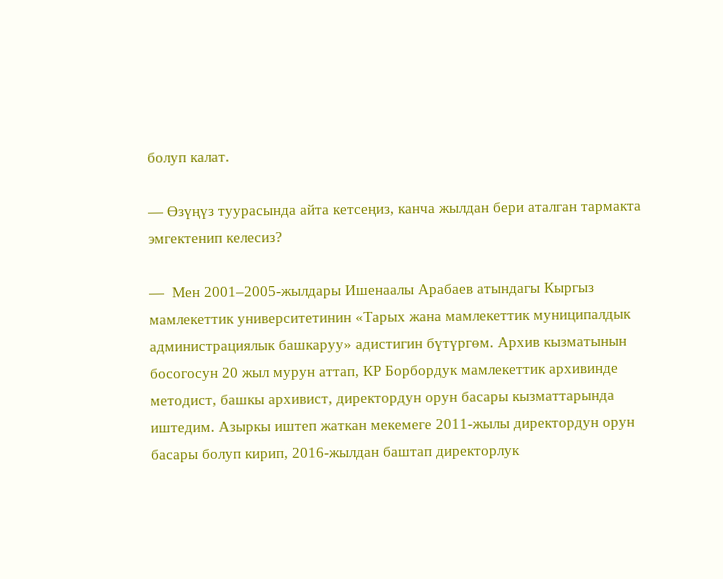болуп калат.

— Өзүңүз туурасында айта кетсеңиз, канча жылдан бери аталган тармакта эмгектенип келесиз?

—  Мен 2001–2005-жылдары Ишенаалы Арабаев атындагы Кыргыз мамлекеттик университетинин «Тарых жана мамлекеттик муниципалдык администрациялык башкаруу» адистигин бүтүргөм. Архив кызматынын босогосун 20 жыл мурун аттап, КР Борбордук мамлекеттик архивинде методист, башкы архивист, директордун орун басары кызматтарында иштедим. Азыркы иштеп жаткан мекемеге 2011-жылы директордун орун басары болуп кирип, 2016-жылдан баштап директорлук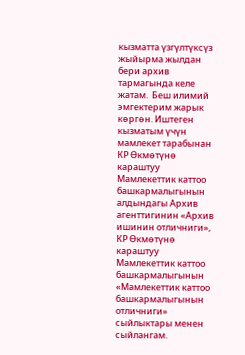кызматта үзгүлтүксүз жыйырма жылдан бери архив тармагында келе жатам.  Беш илимий эмгектерим жарык көргөн. Иштеген кызматым үчүн мамлекет тарабынан КР Өкмөтүнө караштуу Мамлекеттик каттоо башкармалыгынын алдындагы Архив агенттигинин «Архив ишинин отличниги», КР Өкмөтүнө караштуу Мамлекеттик каттоо башкармалыгынын «Мамлекеттик каттоо башкармалыгынын отличниги» сыйлыктары менен сыйлангам.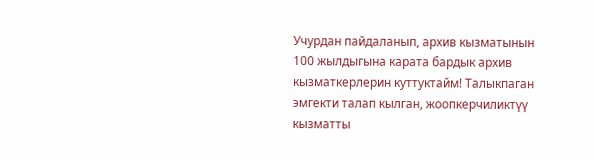Учурдан пайдаланып, архив кызматынын 100 жылдыгына карата бардык архив кызматкерлерин куттуктайм! Талыкпаган эмгекти талап кылган, жоопкерчиликтүү кызматты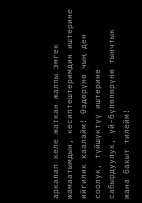аркалап келе жаткан жалпы эмгек жамаатымдын, кесиптештеримдин иштерине ийгилик каалайм! Өздөрүнө чың ден соолук, түйшүктүү иштерине сабырдуулук, үй-бүлөлөрүнө тынчтык жана бакыт тилейм!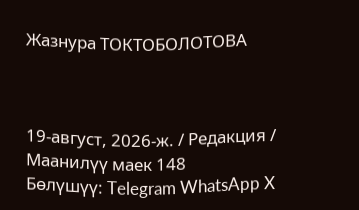Жазнура ТОКТОБОЛОТОВА



19-август, 2026-ж. / Редакция / Маанилүү маек 148
Бөлүшүү: Telegram WhatsApp X